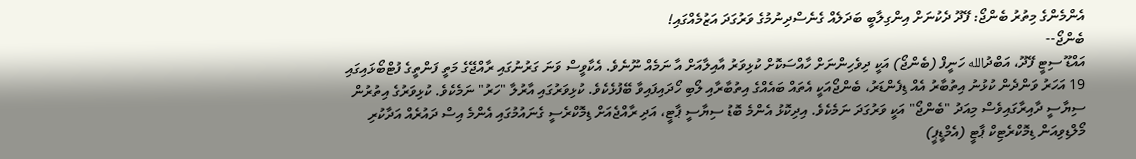އެންމެންގެ މިތުރު ބެންޖޯ: ފޭދޫ ދެކުނަށް އިންގިލާބީ ބަދަލެއް ގެނެސްދިނުމުގެ ވަރުގަދަ އަޒުމެއްގައި!
ބެންޖޯ--
އައްޑޫ ސިޓީ ފޭދޫ، އަބްދުالله ހަނީފް (ބެންޖޯ) އަކީ ދިވެހިންނަށް ހާއްސަކޮށް ކުޅިވަރު އާއިލާއަށް އާ ނަމެއް ނޫނެވެ. އެކާވީސް ވަނަ ގަރުނުގައި ރާއްޖޭގެ މަތީ ފަންތީގެ ފުޓްބޯޅައިގައި 19 އަހަރު ވަންދެން ކުޅުނު އިތުބާރު އެއް ޑިފެންޑަރު، ބެންޖޯއަކީ އެތައް ބައެއްގެ އިތުބާރާއި ލޯބި ހޯދައިފައިވާ ބޭފުޅެކެވެ. ކުޅިވަރުގައި އާރުލާ "ހަރު" ނަމެކެވެ. ކުޅިވަރުގެ އިތުރުން ސިޔާސީ ދާއިރާގައިވެސް މިއަދު "ބެންޖޯ" އަކީ ވަރުގަދަ ނަމެކެވެ. އިދިކޮޅު އެންމެ ބޮޑު ސިޔާސީ ޕާޓީ، އަދި ރާއްޖެއަށް ޑިމޮކްރެސީ ގެނައުމުގައި އެންމެ އިސް ދައުރެއް އަދާކުރި މޯލްޑިވިއަން ޑިމޮކްރެޓިކް ޕާޓީ (އެމްޑީޕީ)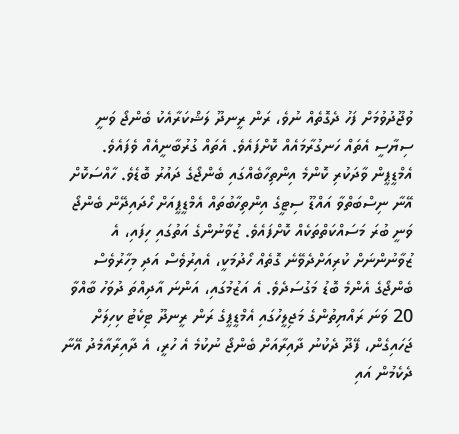ވުޖޫދުވުމަށް ފަހު ދެގޮތެއް ނުވެ، ރަން ރީނދޫ ލަޝްކަރާއެކު ބެންޖޯ ވަނީ ސިޔާސީ އެތައް ހަނގުރާމައެއް ކޮށްފައެވެ. އެތައް ގުރުބާނީއެއް ވެފައެވެ.
އެމްޑީޕީން ވާދަކުރި ކޮންމެ އިންތިހާބެއްގައި ބެންޖޯގެ ދައުރު ބޮޑެވެ. ހާއްސަކޮށް އޭނާ ނިސްބަތްވާ އައްޑޫ ސިޓީގެ އިންތިހާބުތައް އެމްޑީޕީއަށް ހޯދައިދޭން ބެންޖޯ ވަނީ ބުރަ މަސައްކަތްތަކެއް ކޮށްފައެވެ. ޒުވާނުންގެ އަތުގައި ހިފައި، އެ ޒުވާނުންނަށް ކުރިއަށްދެވޭނެ ގޮތެއް ހޯދުމަކީ، އެއިރުވެސް އަދި މިހާރުވެސް ބެންޖޯގެ އެންމެ ބޮޑު މަގުސަދެވެ. އެ އަޒުމުގައި، އަންނަ އާދިއްތަ ދުވަހު ބާއްވާ 20 ވަނަ ރައްޔިތުންގެ މަޖިލީހުގައި އެމްޑީޕީގެ ރަން ރީނދޫ ޓިކެޓު ކިހިލަށް ޖަހައިގެން، ފޭދޫ ދެކުނު ދާއިރާއަށް ބެންޖޯ ނުކުމެ އެ ހުރީ، އެ ދާއިރާއާމެދު އޭނާ ދެކެމުން އައި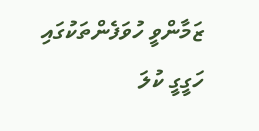ޒަމާންވީ ހުވަފެންތަކުގައި ހަގީގީ ކުލަ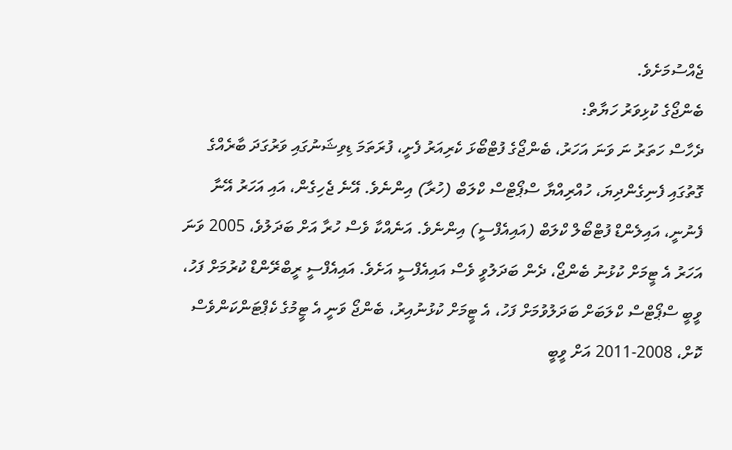ޖެއްސުމަށެވެ.
ބެންޖޯގެ ކުޅިވަރު ހަޔާތް:
ދެހާސް ހަތަރު ނަ ވަނަ އަހަރު، ބެންޖޯގެ ފުޓްބޯޅަ ކެރިއަރު ފެށީ، ފުރަތަމަ ޑިވިޝަނުގައި ވަރުގަދަ ބާރެއްގެ ގޮތުގައި ފެނިގެންދިޔަ، ހުއްރިއްޔާ ސްޕޯޓްސް ކްލަބް (ހުރާ) އިންނެވެ. އޭނެ ޖެހިގެން، އައި އަހަރު އޭނާ ފެނުނީ، އައިލެންޑް ފުޓްބޯލް ކްލަބް (އައިއެފްސީ) އިންނެވެ. އަނެއްކާ ވެސް ހުރާ އަށް ބަދަލުވެ، 2005 ވަނަ އަހަރު އެ ޓީމަށް ކުޅުނު ބެންޖޯ، ދެން ބަދަލުވީ ވެސް އައިއެފްސީ އަށެވެ. އައިއެފްސީ ރީބްރޭންޑް ކުރުމަށް ފަހު، ވީބީ ސްޕޯޓްސް ކްލަބަށް ބަދަލުވުމަށް ފަހު، އެ ޓީމަށް ކުޅުނުއިރު، ބެންޖޯ ވަނީ އެ ޓީމުގެ ކެޕްޓަންކަންވެސް ކޮށް، 2008-2011 އަށް ވީބީ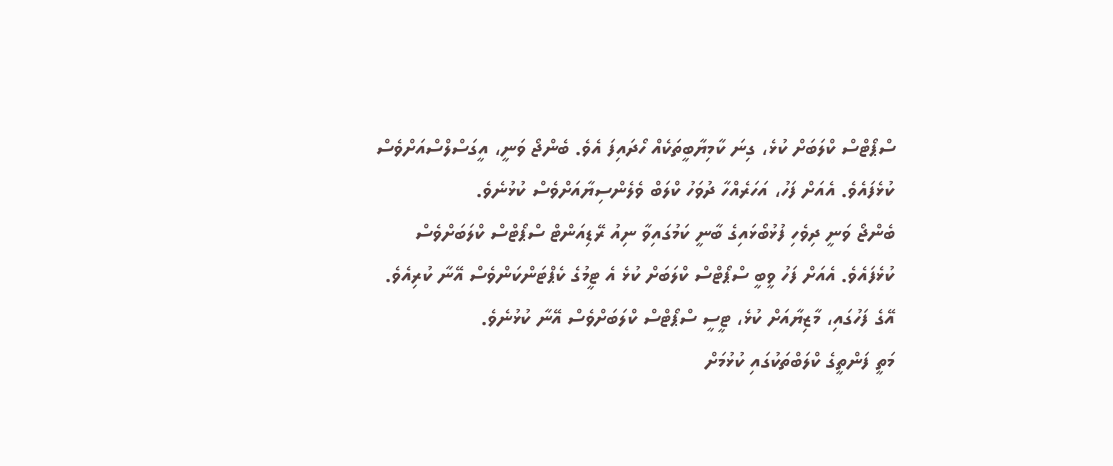ސްޕޯޓްސް ކްލަބަށް ކުޅެ، ގިނަ ކާމިޔާބީތަކެއް ހޯދައިފަ އެވެ. ބެންޖޯ ވަނީ، އީގަސްލްސްއަށްވެސް ކުޅެފައެވެ. އެއަށް ފަހު، އަހަރެއްހާ ދުވަހު ކްލަބް ވެލެންސިޔާއަށްވެސް ކުޅުނެވެ.
ބެންޖޯ ވަނީ ދިވެހި ފުޅުބޯޅައިގެ ބާނީ ކަމުގައިވާ ނިއު ރޭޑިއަންޓް ސްޕޯޓްސް ކްލަބަށްވެސް ކުޅެފައެވެ. އެއަށް ފަހު ވީބީ ސްޕޯޓްސް ކްލަބަށް ކުޅެ އެ ޓީމުގެ ކެޕްޓަންކަންވެސް އޭނާ ކުރިއެވެ. އޭގެ ފަހުގައި، މާޒިޔާއަށް ކުޅެ، ޓީސީ ސްޕޯޓްސް ކްލަބަށްވެސް އޭނާ ކުޅުނެވެ.
މަތީ ފަންތީގެ ކްލަބްތަކުގައި ކުޅުމަށް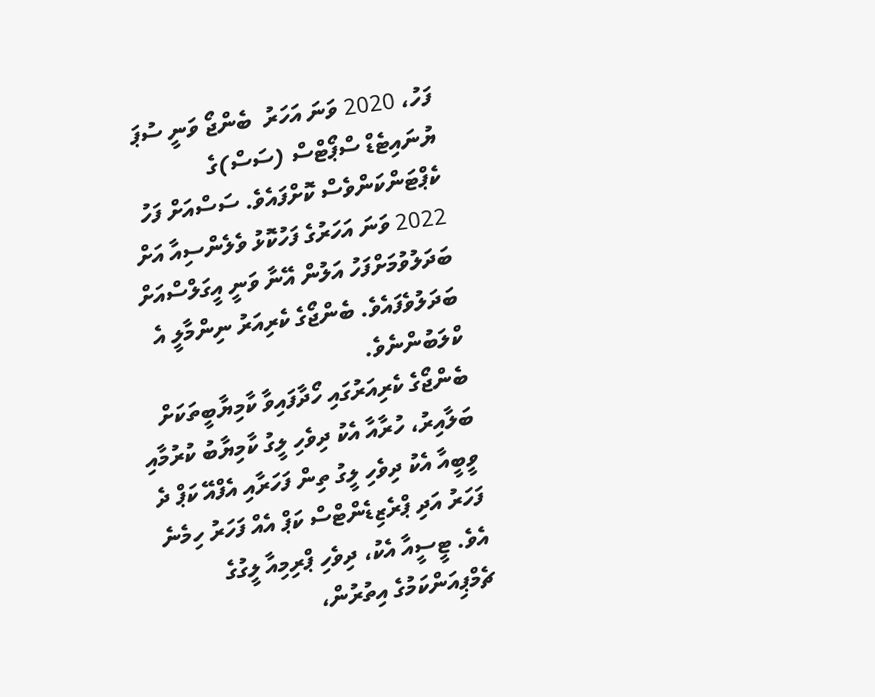ފަހު، 2020 ވަނަ އަހަރު  ބެންޖޯ ވަނީ ސުޕަ ޔުނައިޓެޑް ސްޕޯޓްސް (ސަސް)ގެ ކެޕްޓަންކަންވެސް ކޮށްފައެވެ. ސަސްއަށް ފަހު 2022 ވަނަ އަހަރުގެ ފަހުކޮޅު ވެލެންސިއާ އަށް ބަދަލުވުމަށްފަހު އަލުން އޭނާ ވަނީ އީގަލްސްއަށް ބަދަލުވެފައެވެ. ބެންޖޯގެ ކެރިއަރު ނިންމާލީ އެ ކްލަބުންނެވެ.
ބެންޖޯގެ ކެރިއަރުގައި ހޯދާފައިވާ ކާމިޔާބީތަކަށް ބަލާއިރު، ހުރާއާ އެކު ދިވެހި ލީގު ކާމިޔާބު ކުރުމާއި ވީބީއާ އެކު ދިވެހި ލީގު ތިން ފަހަރާއި އެފްއޭ ކަޕް ދެ ފަހަރު އަދި ޕްރެޒިޑެންޓްސް ކަޕް އެއް ފަހަރު ހިމެނެ އެވެ. ޓީސީއާ އެކު، ދިވެހި ޕްރިމިއާ ލީގުގެ ޗެމްޕިއަންކަމުގެ އިތުރުން،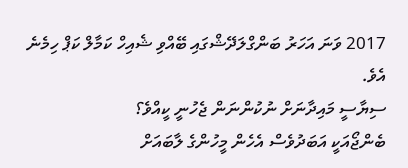2017 ވަނަ އަހަރު ބަންގްލަދޭޝްގައި ބޭއްވި ޝެއިހް ކަމާލް ކަޕް ހިމެނެ އެވެ.
ސިޔާސީ މައިދާނަށް ނުކުންނަން ޖެހުނީ ކީއްވެ؟
ބެންޖޯއަކީ އަބަދުވެސް އެހެން މީހުންގެ ލާބައަށް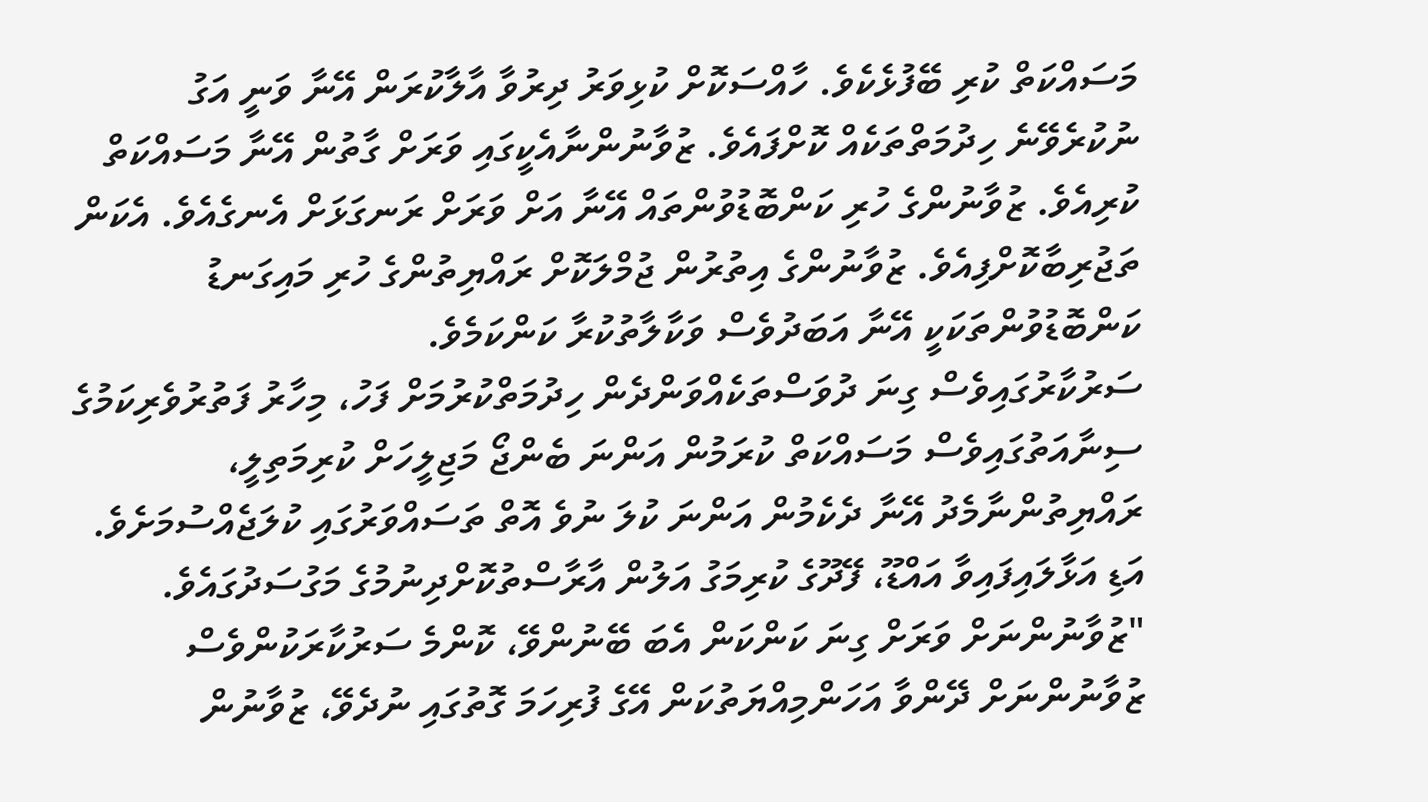މަސައްކަތް ކުރި ބޭފުޅެކެވެ. ހާއްސަކޮށް ކުޅިވަރު ދިރުވާ އާލާކުރަން އޭނާ ވަނީ އަގު ނުކުރެވޭނެ ހިދުމަތްތަކެއް ކޮށްފައެވެ. ޒުވާނުންނާއެކީގައި ވަރަށް ގާތުން އޭނާ މަސައްކަތް ކުރިއެވެ. ޒުވާނުންގެ ހުރި ކަންބޮޑުވުންތައް އޭނާ އަށް ވަރަށް ރަނގަޅަށް އެނގެއެވެ. އެކަން ތަޖުރިބާކޮށްފިއެވެ. ޒުވާނުންގެ އިތުރުން ޖުމްލަކޮށް ރައްޔިތުންގެ ހުރި މައިގަނޑު ކަންބޮޑުވުންތަކަކީ އޭނާ އަބަދުވެސް ވަކާލާތުކުރާ ކަންކަމެވެ.
ސަރުކާރުގައިވެސް ގިނަ ދުވަސްތަކެއްވަންދެން ހިދުމަތްކުރުމަށް ފަހު، މިހާރު ފަތުރުވެރިކަމުގެ ސިނާއަތުގައިވެސް މަސައްކަތް ކުރަމުން އަންނަ ބެންޖޯ މަޖިލީހަށް ކުރިމަތިލީ، ރައްޔިތުންނާމެދު އޭނާ ދެކެމުން އަންނަ ކުލަ ނުވެ އޮތް ތަސައްވަރުގައި ކުލަޖެއްސުމަށެވެ. އަޑި އަޅާލައިފައިވާ އައްޑޫ، ފޭދޫގެ ކުރިމަގު އަލުން އާރާސްތުކޮށްދިނުމުގެ މަގުސަދުގައެވެ.
"ޒުވާނުންނަށް ވަރަށް ގިނަ ކަންކަން އެބަ ބޭނުންވޭ، ކޮންމެ ސަރުކާރަކުންވެސް ޒުވާނުންނަށް ދޭންވާ އަހަންމިއްޔަތުކަން އޭގެ ފުރިހަމަ ގޮތުގައި ނުދެވޭ، ޒުވާނުން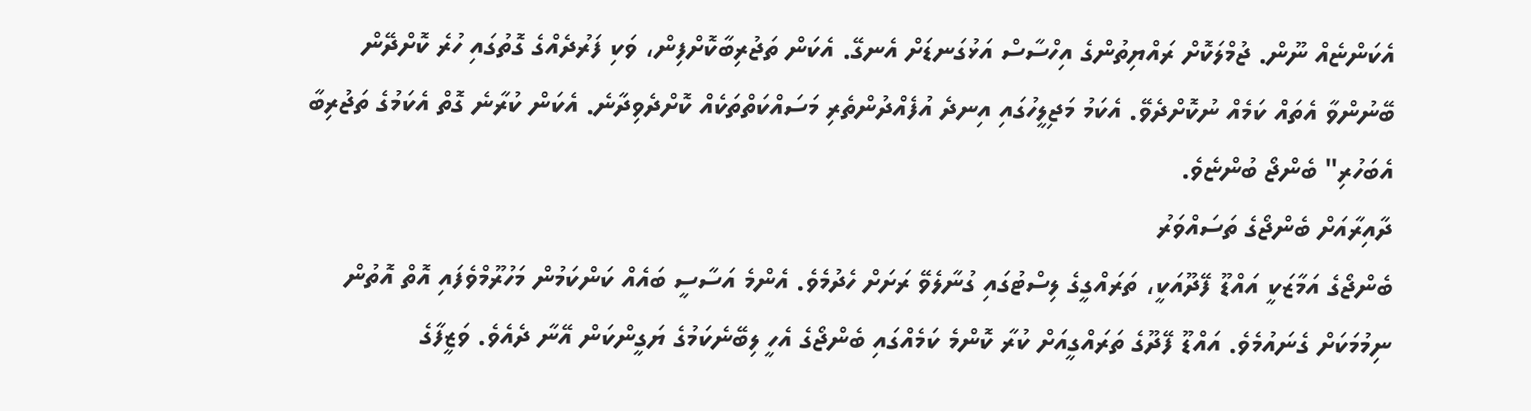އެކަންޏެއް ނޫން. ޖުމްލަކޮށް ރައްޔިތުންގެ އިހްސާސް އަޅުގަނޑަށް އެނގޭ. އެކަން ތަޖުރިބާކޮށްފިން، ވަކި ފަރުދެއްގެ ގޮތުގައި ހުރެ ކޮށްދޭން  ބޭނުންވާ އެތައް ކަމެއް ނުކޮށްދެވޭ. އެކަމު މަޖިލީހުގައި އިނދެ އުފެއްދުންތެރި މަސައްކަތްތަކެއް ކޮށްދެވިދާނެ. އެކަން ކުރާނެ ގޮތް އެކަމުގެ ތަޖުރިބާ އެބަހުރި" ބެންޖޯ ބުންޏެވެ.
ދާއިރާއަށް ބެންޖޯގެ ތަސައްވަރު
ބެންޖޯގެ އަމާޒަކީ އައްޑޫ ފޭދޫއަކީ، ތަރައްގީގެ ލިސްޓުގައި ގުނާލެވޭ ރަށަށް ހެދުމެވެ. އެންމެ އަސާސީ ބައެއް ކަންކަމުން މަހުރޫމްވެފައި އޮތް އޮތުން ނިމުމަކަށް ގެނައުމެވެ. އައްޑޫ ފޭދޫގެ ތަރައްގީއަށް ކުރާ ކޮންމެ ކަމެއްގައި ބެންޖޯގެ އެހީ ލިބޭނެކަމުގެ ޔަގީންކަން އޭނާ ދެއެވެ. ވަޒީފާގެ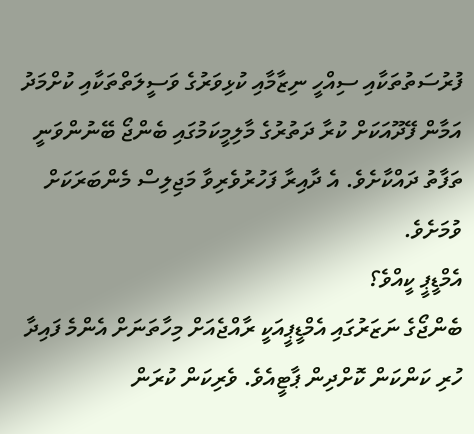ފުރުސަތުތަކާއި ސިއްހީ ނިޒާމާއި ކުޅިވަރުގެ ވަސީލަތްތަކާއި ކުށްމަދު އަމާން ފޭދޫއަކަށް ކުރާ ދަތުރުގެ މާލިމީކަމުގައި ބެންޖޯ ބޭނުންވަނީ ތަފާތު ދައްކާށެވެ. އެ ދާއިރާ ފަހުރުވެރިވާ މަޖިލިސް މެންބަރަކަށް ވުމަށެވެ.
އެމްޑީޕީ ކީއްވެ؟
ބެންޖޯގެ ނަޒަރުގައި އެމްޑީޕީއަކީ ރާއްޖެއަށް މިހާތަނަށް އެންމެ ފައިދާ ހުރި ކަންކަން ކޮށްދިން ޕާޓީއެވެ. ވެރިކަން ކުރަން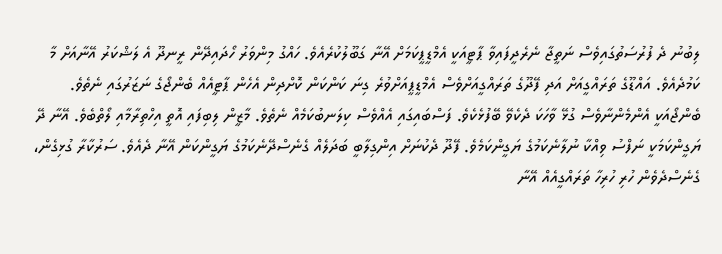ލިބުނު ދެ ފުރުސަތުގައިވެސް ނަތީޖާ ނެރެދީފައިވާ ޕާޓީއަކީ އެމްޑީޕީކަމަށް އޭނާ ގަބޫލުކުރެއެވެ. ހައްގު މިންވަރު ހޯދައިދޭން ރީނދޫ އެ ލަޝްކަރު އޭނާއަށް މާ ކަމުދެއެވެ. އައްޑޫގެ ތަރައްގީއަށް އަދި ފޭދޫގެ ތަރައްގީއަށްވެސް އެމްޑީޕީއަށްވުރެ ގިނަ ކަންކަން ކޮށްދިން އެހެން ޕާޓީއެއް ބެންޖޯގެ ނަޒަރުގައި ނެތެވެ.
ބެންޖޯއަކީ އެންމެންނާވެސް ގުޅޭ ވާހަކަ ދެކެވޭ ބޭފުޅެކެވެ. ފަސްބައިގައި އެއްވެސް ކިލަނބުކަމެއް ނެތެވެ. މާޒީން ލިބިފައި އޮތީ އިހްތިރާމާއި ލޯތްބެވެ. އޭނާ ދޭ ޔަގީންކަމަކީ ނަފްސު ވިއްކާ ނުލާނެކަމުގެ ޔަގީންކަމެވެ. ފޭދޫ ދެކުނަށް އިންގިލާބީ ބަދަލެއް ގެނެސްދޭނެކަމުގެ ޔަގީންކަން އޭނާ ދެއެވެ. ސަރުކާރާ ގުޅިގެން، ގެނެސްދެވެން ހުރި ހުރިހާ ތަރައްގީއެއް އޭނާ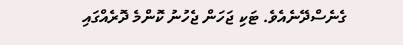ގެނެސްދޭނެއެވެ. ޓަކި ޖަހަން ޖެހުނު ކޮންމެ ދޮރެއްގައި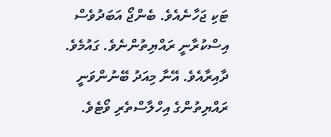ޓަކި ޖަހާނެއެވެ. ބެންޖޯ އަބަދުވެސް އިސްކުރާނީ ރައްޔިތުންނެވެ. ގައުމެވެ. ދާއިރާއެވެ. އޭނާ މިއަދު ބޭނުންވަނީ ރައްޔިތުންގެ އިހްލާސްތެރި ވޯޓެވެ.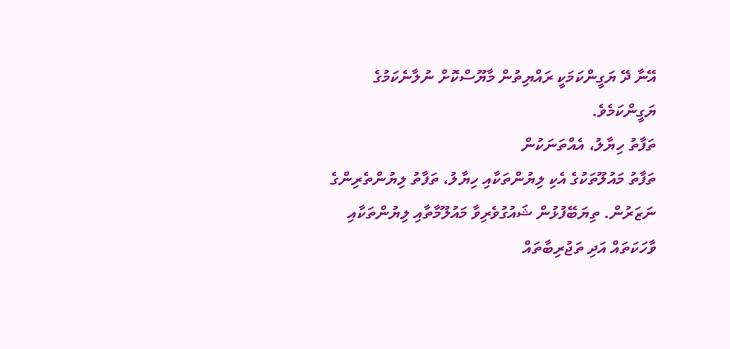އޭނާ ދޭ ޔަގީންކަމަކީ ރައްޔިތުން މާޔޫސްކޮށް ނުލާނެކަމުގެ ޔަގީންކަމެވެ.
ތަފާތު ހިޔާލު، އެއްތަނަކުން
ތަފާތު މައުލޫތަކުގެ އެކި ލިޔުންތަކާއި ހިޔާލު، ތަފާތު ލިޔުންތެރިންގެ ނަޒަރުން. ތިޔަބޭފުޅުން ޝައުގުވެރިވާ މައުލޫމާތާއި ލިޔުންތަކާއި ވާހަކަތައް އަދި ތަޖުރިބާތައް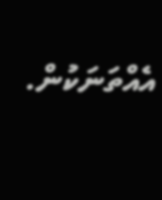އެއްތަނަކުން.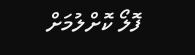ފޮލޯ ކޮށްލުމަށް